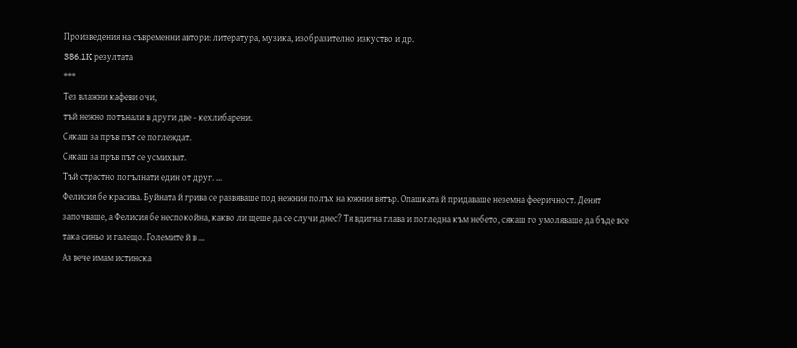Произведения на съвременни автори: литература, музика, изобразително изкуство и др.
386.1K резултата
***
Тез влажни кафеви очи,
тъй нежно потънали в други две - кехлибарени.
Сякаш за пръв път се поглеждат.
Сякаш за пръв път се усмихват.
Тъй страстно погълнати един от друг. ...
Фелисия бе красива. Буйната й грива се развяваше под нежния полъх на южния вятър. Опашката й придаваше неземна фееричност. Денят започваше, а Фелисия бе неспокойна, какво ли щеше да се случи днес? Тя вдигна глава и погледна към небето, сякаш го умоляваше да бъде все така синьо и галещо. Големите й в ...
Аз вече имам истинска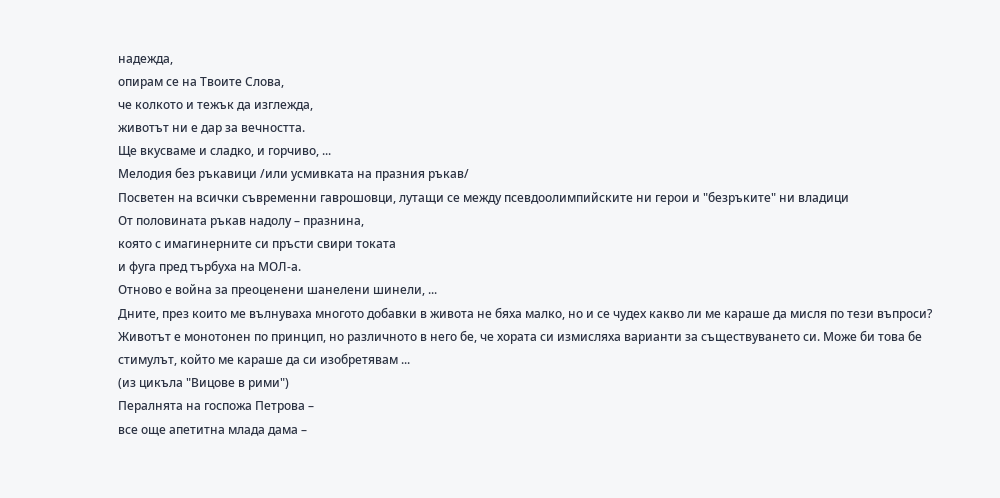надежда,
опирам се на Твоите Слова,
че колкото и тежък да изглежда,
животът ни е дар за вечността.
Ще вкусваме и сладко, и горчиво, ...
Мелодия без ръкавици /или усмивката на празния ръкав/
Посветен на всички съвременни гаврошовци, лутащи се между псевдоолимпийските ни герои и "безръките" ни владици
От половината ръкав надолу – празнина,
която с имагинерните си пръсти свири токата
и фуга пред търбуха на МОЛ-а.
Отново е война за преоценени шанелени шинели, ...
Дните, през които ме вълнуваха многото добавки в живота не бяха малко, но и се чудех какво ли ме караше да мисля по тези въпроси? Животът е монотонен по принцип, но различното в него бе, че хората си измисляха варианти за съществуването си. Може би това бе стимулът, който ме караше да си изобретявам ...
(из цикъла "Вицове в рими")
Пералнята на госпожа Петрова –
все още апетитна млада дама –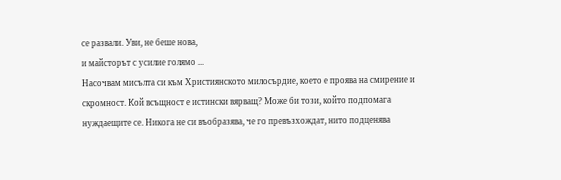се развали. Уви, не беше нова,
и майсторът с усилие голямо ...
Насочвам мисълта си към Християнското милосърдие, което е проява на смирение и скромност. Кой всъщност е истински вярващ? Може би този, който подпомага нуждаещите се. Никога не си въобразява, че го превъзхождат, нито подценява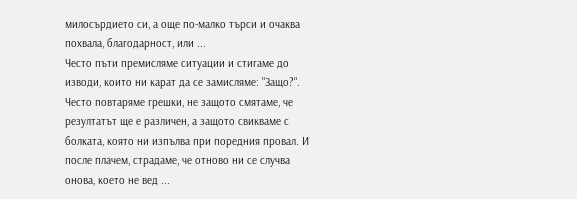милосърдието си, а още по-малко търси и очаква похвала, благодарност, или ...
Често пъти премисляме ситуации и стигаме до изводи, които ни карат да се замисляме: "Защо?". Често повтаряме грешки, не защото смятаме, че резултатът ще е различен, а защото свикваме с болката, която ни изпълва при поредния провал. И после плачем, страдаме, че отново ни се случва онова, което не вед ...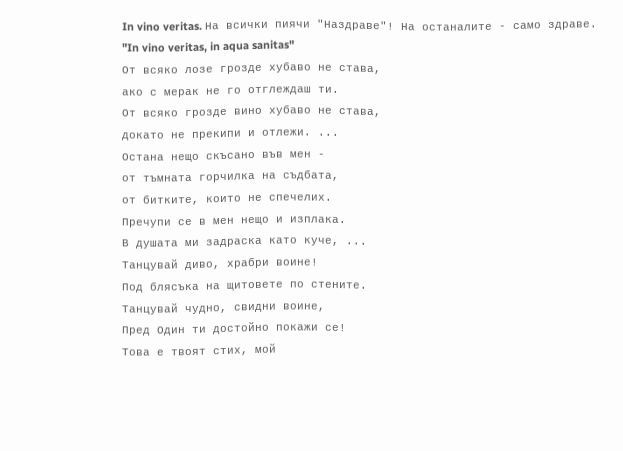In vino veritas. На всички пиячи "Наздраве"! На останалите - само здраве.
"In vino veritas, in aqua sanitas"
От всяко лозе грозде хубаво не става,
ако с мерак не го отглеждаш ти.
От всяко грозде вино хубаво не става,
докато не прекипи и отлежи. ...
Остана нещо скъсано във мен -
от тъмната горчилка на съдбата,
от битките, които не спечелих.
Пречупи се в мен нещо и изплака.
В душата ми задраска като куче, ...
Танцувай диво, храбри воине!
Под блясъка на щитовете по стените.
Танцувай чудно, свидни воине,
Пред Один ти достойно покажи се!
Това е твоят стих, мой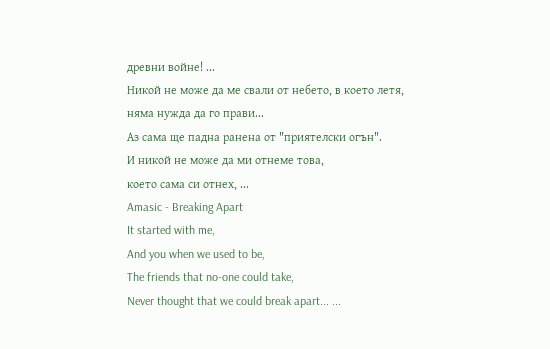древни войне! ...
Никой не може да ме свали от небето, в което летя,
няма нужда да го прави...
Аз сама ще падна ранена от "приятелски огън".
И никой не може да ми отнеме това,
което сама си отнех, ...
Amasic - Breaking Apart
It started with me,
And you when we used to be,
The friends that no-one could take,
Never thought that we could break apart... ...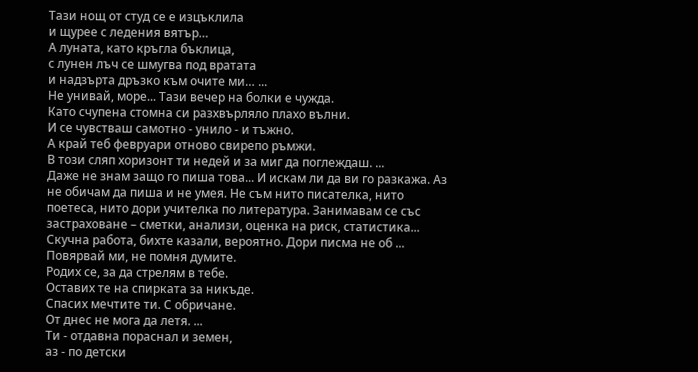Тази нощ от студ се е изцъклила
и щурее с ледения вятър…
А луната, като кръгла бъклица,
с лунен лъч се шмугва под вратата
и надзърта дръзко към очите ми… ...
Не унивай, море... Тази вечер на болки е чужда.
Като счупена стомна си разхвърляло плахо вълни.
И се чувстваш самотно - унило - и тъжно.
А край теб февруари отново свирепо ръмжи.
В този сляп хоризонт ти недей и за миг да поглеждаш. ...
Даже не знам защо го пиша това... И искам ли да ви го разкажа. Аз не обичам да пиша и не умея. Не съм нито писателка, нито поетеса, нито дори учителка по литература. Занимавам се със застраховане – сметки, анализи, оценка на риск, статистика... Скучна работа, бихте казали, вероятно. Дори писма не об ...
Повярвай ми, не помня думите.
Родих се, за да стрелям в тебе.
Оставих те на спирката за никъде.
Спасих мечтите ти. С обричане.
От днес не мога да летя. ...
Ти - отдавна пораснал и земен,
аз - по детски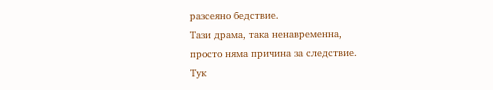разсеяно бедствие.
Тази драма, така ненавременна,
просто няма причина за следствие.
Тук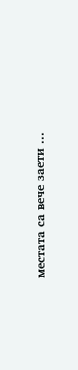местата са вече заети ...